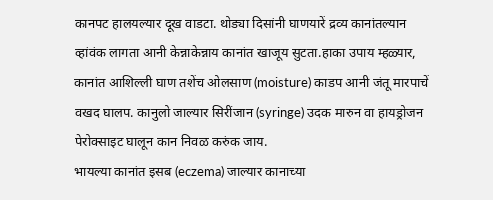कानपट हालयल्यार दूख वाडटा. थोड्या दिसांनी घाणयारें द्रव्य कानांतल्यान व्हांवंक लागता आनी केन्नाकेन्नाय कानांत खाजूय सुटता.हाका उपाय म्हळ्यार, कानांत आशिल्ली घाण तशेंच ओलसाण (moisture) काडप आनी जंतू मारपाचें वखद घालप. कानुलो जाल्यार सिरींजान (syringe) उदक मारुन वा हायड्रोजन पेरोक्साइट घालून कान निवळ करुंक जाय.
भायल्या कानांत इसब (eczema) जाल्यार कानाच्या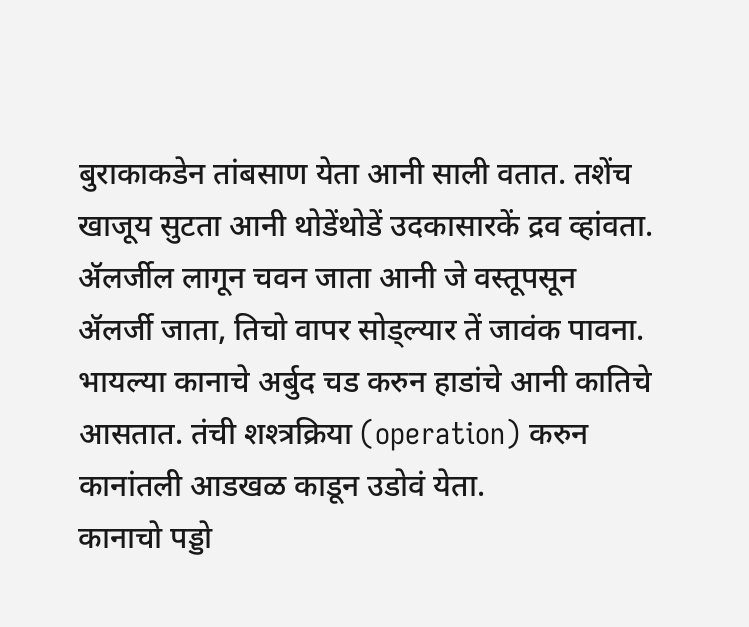बुराकाकडेन तांबसाण येता आनी साली वतात. तशेंच खाजूय सुटता आनी थोडेंथोडें उदकासारकें द्रव व्हांवता. ॲलर्जील लागून चवन जाता आनी जे वस्तूपसून ॲलर्जी जाता, तिचो वापर सोड्ल्यार तें जावंक पावना. भायल्या कानाचे अर्बुद चड करुन हाडांचे आनी कातिचे आसतात. तंची शश्त्रक्रिया (operation) करुन कानांतली आडखळ काडून उडोवं येता.
कानाचो पड्डो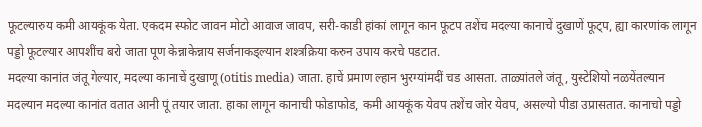फूटल्यारुय कमी आयकूंक येता. एकदम स्फोट जावन मोटो आवाज जावप, सरी-काडी हांकां लागून कान फूटप तशेंच मदल्या कानाचें दुखाणें फूट्प, ह्या कारणांक लागून पड्डो फूटल्यार आपशींच बरो जाता पूण केन्नाकेन्नाय सर्जनाकड्ल्यान शश्त्रक्रिया करुन उपाय करचे पडटात.
मदल्या कानांत जंतू गेल्यार, मदल्या कानाचें दुखाणू (otitis media) जाता. हाचें प्रमाण ल्हान भुरग्यांमदीं चड आसता. ताळ्यांतले जंतू, युस्टेशियो नळयेंतल्यान मदल्यान मदल्या कानांत वतात आनी पूं तयार जाता. हाका लागून कानाची फोडाफोड, कमी आयकूंक येवप तशेंच जोर येवप, असल्यो पीडा उप्रासतात. कानाचो पड्डो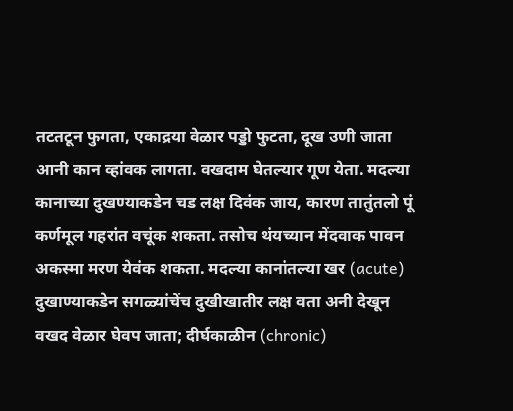तटतटून फुगता, एकाद्रया वेळार पड्डो फुटता, दूख उणी जाता आनी कान व्हांवक लागता. वखदाम घेतल्यार गूण येता. मदल्या कानाच्या दुखण्याकडेन चड लक्ष दिवंक जाय, कारण तातुंतलो पूं कर्णमूल गहरांत वचूंक शकता. तसोच थंयच्यान मेंदवाक पावन अकस्मा मरण येवंक शकता. मदल्या कानांतल्या खर (acute) दुखाण्याकडेन सगळ्यांचेंच दुखीखातीर लक्ष वता अनी देखून वखद वेळार घेवप जाता; दीर्घकाळीन (chronic)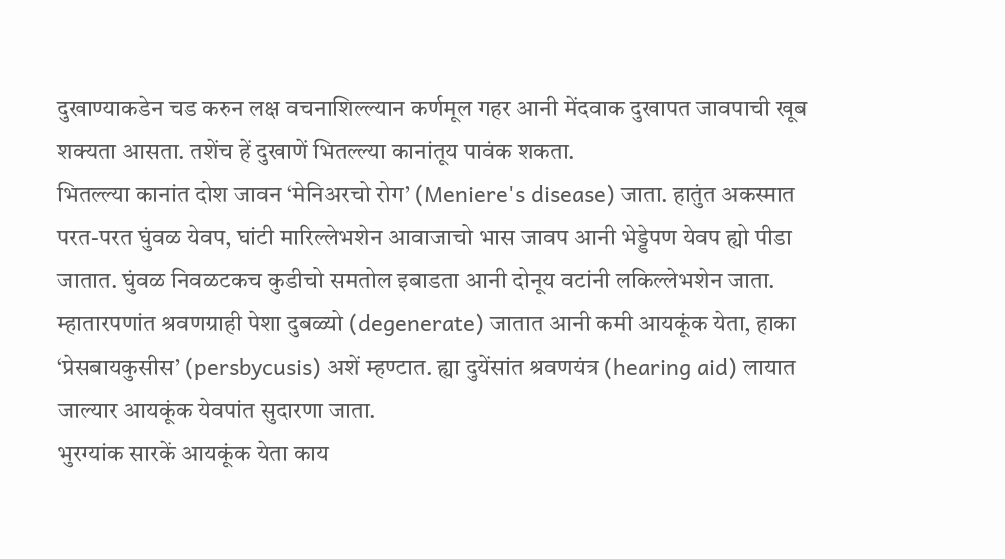दुखाण्याकडेन चड करुन लक्ष वचनाशिल्ल्यान कर्णमूल गहर आनी मेंदवाक दुखापत जावपाची खूब शक्यता आसता. तशेंच हें दुखाणें भितल्ल्या कानांतूय पावंक शकता.
भितल्ल्या कानांत दोश जावन ‘मेनिअरचो रोग’ (Meniere's disease) जाता. हातुंत अकस्मात परत-परत घुंवळ येवप, घांटी मारिल्लेभशेन आवाजाचो भास जावप आनी भेड्डेपण येवप ह्यो पीडा जातात. घुंवळ निवळटकच कुडीचो समतोल इबाडता आनी दोनूय वटांनी लकिल्लेभशेन जाता. म्हातारपणांत श्रवणग्राही पेशा दुबळ्यो (degenerate) जातात आनी कमी आयकूंक येता, हाका ‘प्रेसबायकुसीस’ (persbycusis) अशें म्हण्टात. ह्या दुयेंसांत श्रवणयंत्र (hearing aid) लायात जाल्यार आयकूंक येवपांत सुदारणा जाता.
भुरग्यांक सारकें आयकूंक येता काय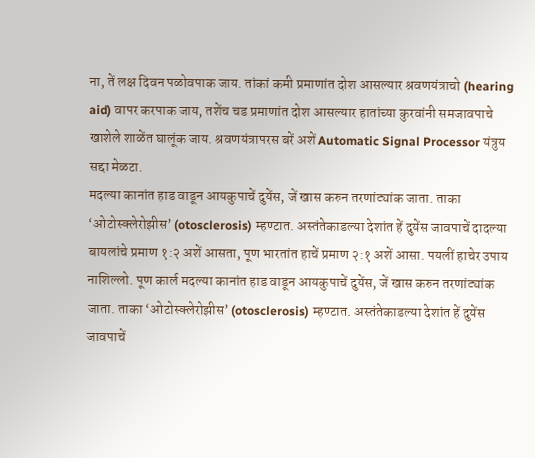ना, तें लक्ष दिवन पळोवपाक जाय. तांकां कमी प्रमाणांत दोश आसल्यार श्रवणयंत्राचो (hearing aid) वापर करपाक जाय, तशेंच चड प्रमाणांत दोश आसल्यार हातांच्या कुरवांनी समजावपाचे खाशेले शाळेंत घालूंक जाय. श्रवणयंत्रापरस बरें अशें Automatic Signal Processor यंत्रुय सद्दा मेळटा.
मदल्या कानांत हाड वाडून आयकुपाचें दुयेंस, जें खास करुन तरणांट्यांक जाता. ताका ‘ओटोस्क्लेरोझीस’ (otosclerosis) म्हण्टात. अस्तंतेकाडल्या देशांत हें दुयेंस जावपाचें दादल्या बायलांचे प्रमाण १:२ अशें आसता, पूण भारतांत हाचें प्रमाण २:१ अशें आसा. पयलीं हाचेर उपाय नाशिल्लो. पूण कार्ल मदल्या कानांत हाड वाडून आयकुपाचें दुयेंस, जें खास करुन तरणांट्यांक जाता. ताका ‘ओटोस्क्लेरोझीस’ (otosclerosis) म्हण्टात. अस्तंतेकाडल्या देशांत हें दुयेंस जावपाचें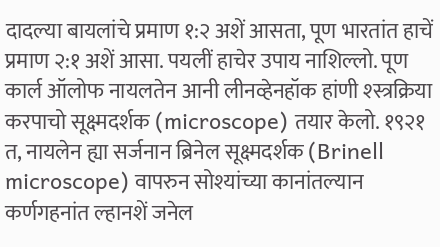दादल्या बायलांचे प्रमाण १:२ अशें आसता, पूण भारतांत हाचें प्रमाण २:१ अशें आसा. पयलीं हाचेर उपाय नाशिल्लो. पूण कार्ल ऑलोफ नायलतेन आनी लीनव्हेनहॉक हांणी श्स्त्रक्रिया करपाचो सूक्ष्मदर्शक (microscope) तयार केलो. १९२१ त, नायलेन ह्या सर्जनान ब्रिनेल सूक्ष्मदर्शक (Brinell microscope) वापरुन सोश्यांच्या कानांतल्यान कर्णगहनांत ल्हानशें जनेल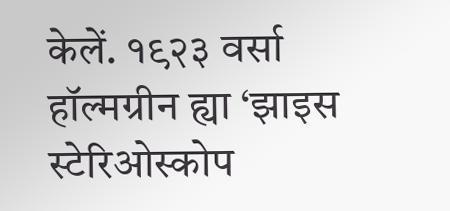केलें. १९२३ वर्सा हॉल्मग्रीन ह्या ‘झाइस स्टेरिओस्कोप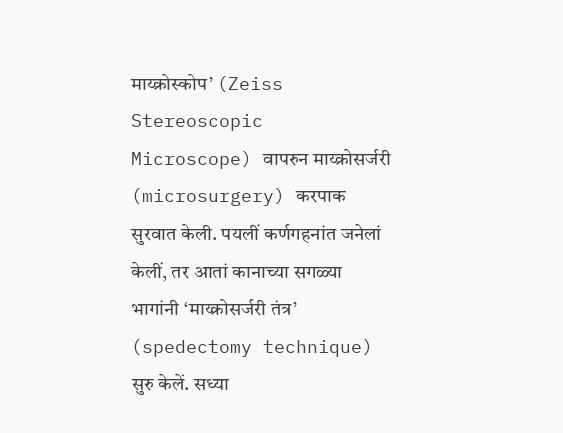माय्क्रोस्कोप’ (Zeiss Stereoscopic Microscope) वापरुन माय्क्रोसर्जरी (microsurgery) करपाक सुरवात केली. पयलीं कर्णगहनांत जनेलां केलीं, तर आतां कानाच्या सगळ्या भागांनी ‘माय्क्रोसर्जरी तंत्र’ (spedectomy technique) सुरु केलें. सध्या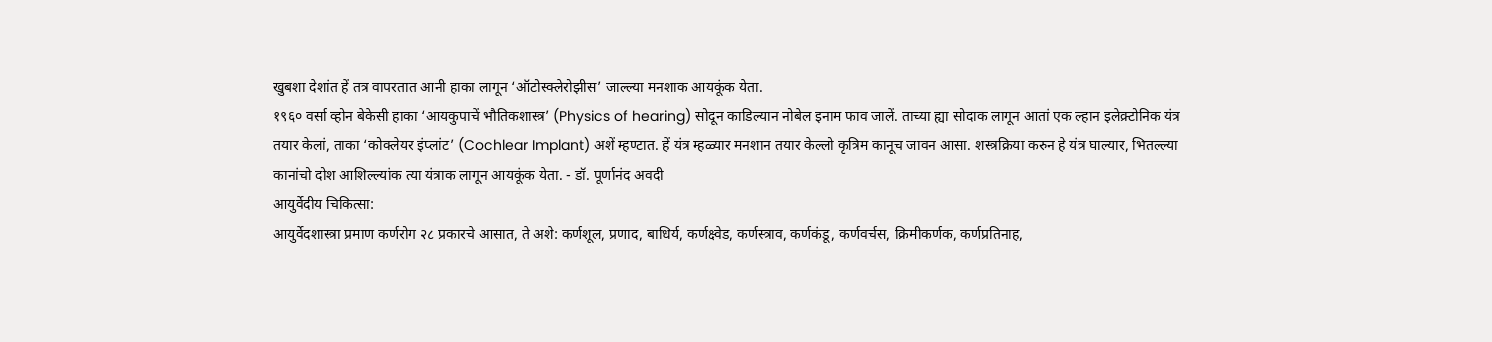खुबशा देशांत हें तत्र वापरतात आनी हाका लागून ‘ऑटोस्क्लेरोझीस’ जाल्ल्या मनशाक आयकूंक येता.
१९६० वर्सा व्होन बेकेसी हाका ‘आयकुपाचें भौतिकशास्त्र’ (Physics of hearing) सोदून काडिल्यान नोबेल इनाम फाव जालें. ताच्या ह्या सोदाक लागून आतां एक ल्हान इलेक्र्टोनिक यंत्र तयार केलां, ताका ‘कोक्लेयर इंप्लांट’ (Cochlear Implant) अशें म्हण्टात. हें यंत्र म्हळ्यार मनशान तयार केल्लो कृत्रिम कानूच जावन आसा. शस्त्रक्रिया करुन हे यंत्र घाल्यार, भितल्ल्या कानांचो दोश आशिल्ल्यांक त्या यंत्राक लागून आयकूंक येता. - डॉ. पूर्णानंद अवदी
आयुर्वेदीय चिकित्सा:
आयुर्वेदशास्त्रा प्रमाण कर्णरोग २८ प्रकारचे आसात, ते अशे: कर्णशूल, प्रणाद, बाधिर्य, कर्णक्ष्वेड, कर्णस्त्राव, कर्णकंडू, कर्णवर्चस, क्रिमीकर्णक, कर्णप्रतिनाह,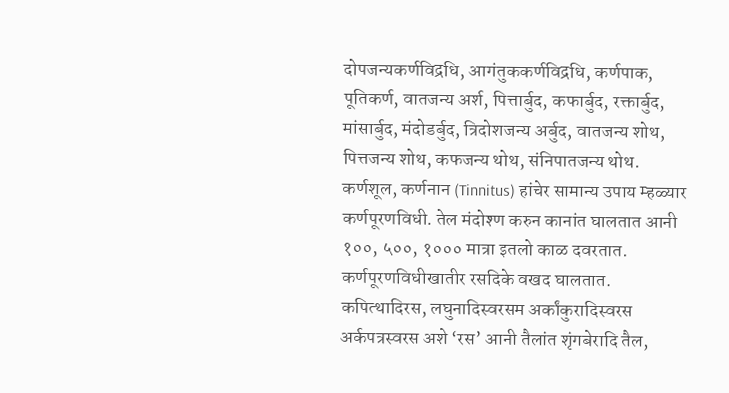दोपजन्यकर्णविद्रधि, आगंतुककर्णविद्रधि, कर्णपाक, पूतिकर्ण, वातजन्य अर्श, पित्तार्बुद, कफार्बुद, रक्तार्बुद, मांसार्बुद, मंदोडर्बुद, त्रिदोशजन्य अर्बुद, वातजन्य शोथ, पित्तजन्य शोथ, कफजन्य थोथ, संनिपातजन्य थोथ.
कर्णशूल, कर्णनान (Tinnitus) हांचेर सामान्य उपाय म्हळ्यार कर्णपूरणविधी. तेल मंदोश्ण करुन कानांत घालतात आनी १००, ५००, १००० मात्रा इतलो काळ दवरतात. कर्णपूरणविधीखातीर रसदिके वखद घालतात. कपित्थादिरस, लघुनादिस्वरसम अर्कांकुरादिस्वरस अर्कपत्रस्वरस अशे ‘रस’ आनी तैलांत शृंगबेरादि तैल,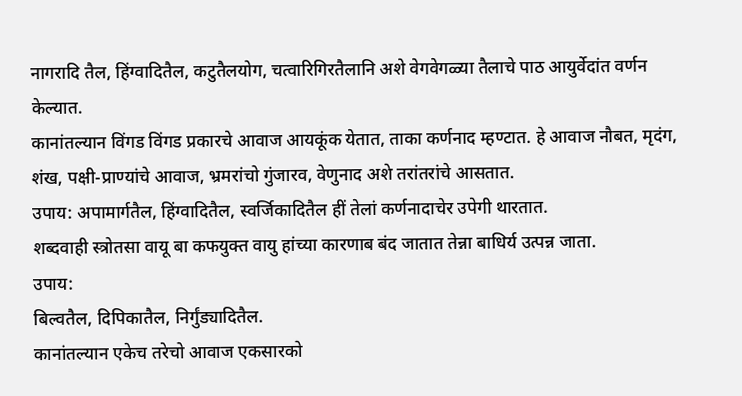नागरादि तैल, हिंग्वादितैल, कटुतैलयोग, चत्वारिगिरतैलानि अशे वेगवेगळ्या तैलाचे पाठ आयुर्वेदांत वर्णन केल्यात.
कानांतल्यान विंगड विंगड प्रकारचे आवाज आयकूंक येतात, ताका कर्णनाद म्हण्टात. हे आवाज नौबत, मृदंग, शंख, पक्षी-प्राण्यांचे आवाज, भ्रमरांचो गुंजारव, वेणुनाद अशे तरांतरांचे आसतात.
उपाय: अपामार्गतैल, हिंग्वादितैल, स्वर्जिकादितैल हीं तेलां कर्णनादाचेर उपेगी थारतात.
शब्दवाही स्त्रोतसा वायू बा कफयुक्त वायु हांच्या कारणाब बंद जातात तेन्ना बाधिर्य उत्पन्न जाता.
उपाय:
बिल्वतैल, दिपिकातैल, निर्गुंड्यादितैल.
कानांतल्यान एकेच तरेचो आवाज एकसारको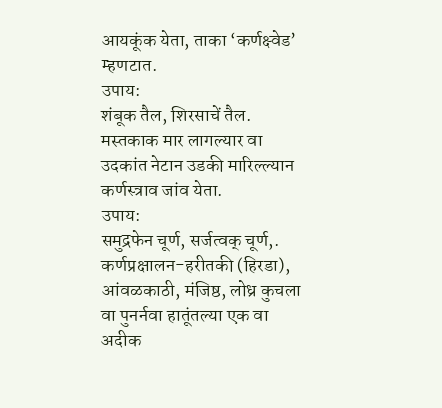आयकूंक येता, ताका ‘कर्णक्ष्वेड’ म्हणटात.
उपाय:
शंबूक तैल, शिरसाचें तैल.
मस्तकाक मार लागल्यार वा उदकांत नेटान उडकी मारिल्ल्यान कर्णस्त्राव जांव येता.
उपाय:
समुद्रफेन चूर्ण, सर्जत्वक् चूर्ण,. कर्णप्रक्षालन-हरीतकी (हिरडा), आंवळकाठी, मंजिष्ठ, लोध्र कुचला वा पुनर्नवा हातूंतल्या एक वा अदीक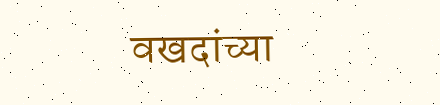वखदांच्या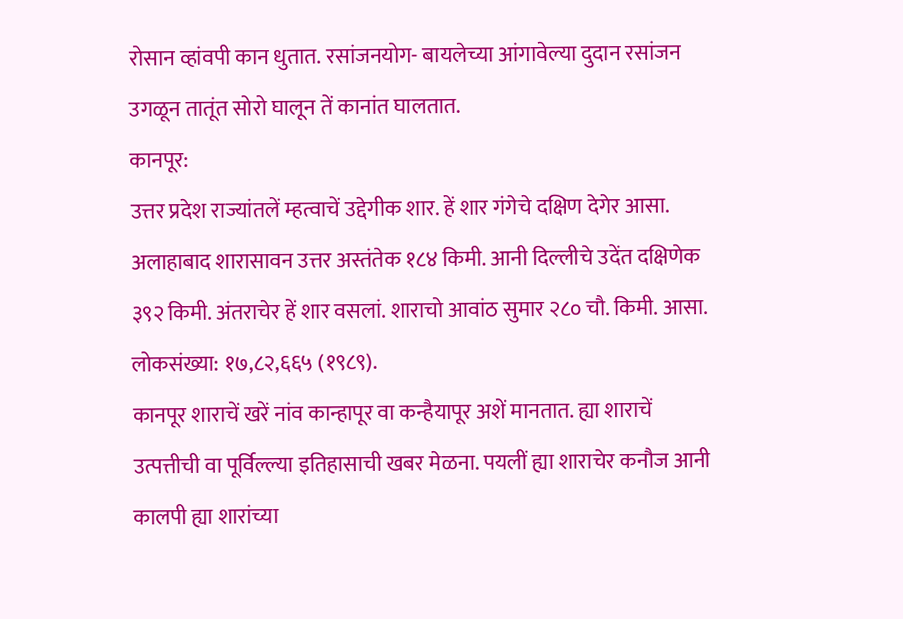रोसान व्हांवपी कान धुतात. रसांजनयोग- बायलेच्या आंगावेल्या दुदान रसांजन उगळून तातूंत सोरो घालून तें कानांत घालतात.
कानपूर:
उत्तर प्रदेश राज्यांतलें म्हत्वाचें उद्देगीक शार. हें शार गंगेचे दक्षिण देगेर आसा. अलाहाबाद शारासावन उत्तर अस्तंतेक १८४ किमी. आनी दिल्लीचे उदेंत दक्षिणेक ३९२ किमी. अंतराचेर हें शार वसलां. शाराचो आवांठ सुमार २८० चौ. किमी. आसा. लोकसंख्या: १७,८२,६६५ (१९८९).
कानपूर शाराचें खरें नांव कान्हापूर वा कन्हैयापूर अशें मानतात. ह्या शाराचें उत्पत्तीची वा पूर्विल्ल्या इतिहासाची खबर मेळना. पयलीं ह्या शाराचेर कनौज आनी कालपी ह्या शारांच्या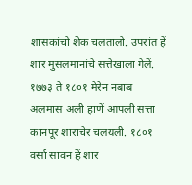शासकांचो शेक चलतालो. उपरांत हें शार मुसलमानांचे सत्तेखाला गेलें. १७७३ ते १८०१ मेरेन नबाब अलमास अली हाणें आपली सत्ता कानपूर शाराचेर चलयली. १८०१ वर्सा सावन हें शार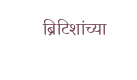ब्रिटिशांच्या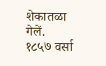शेकातळा गेलें. १८५७ वर्सा